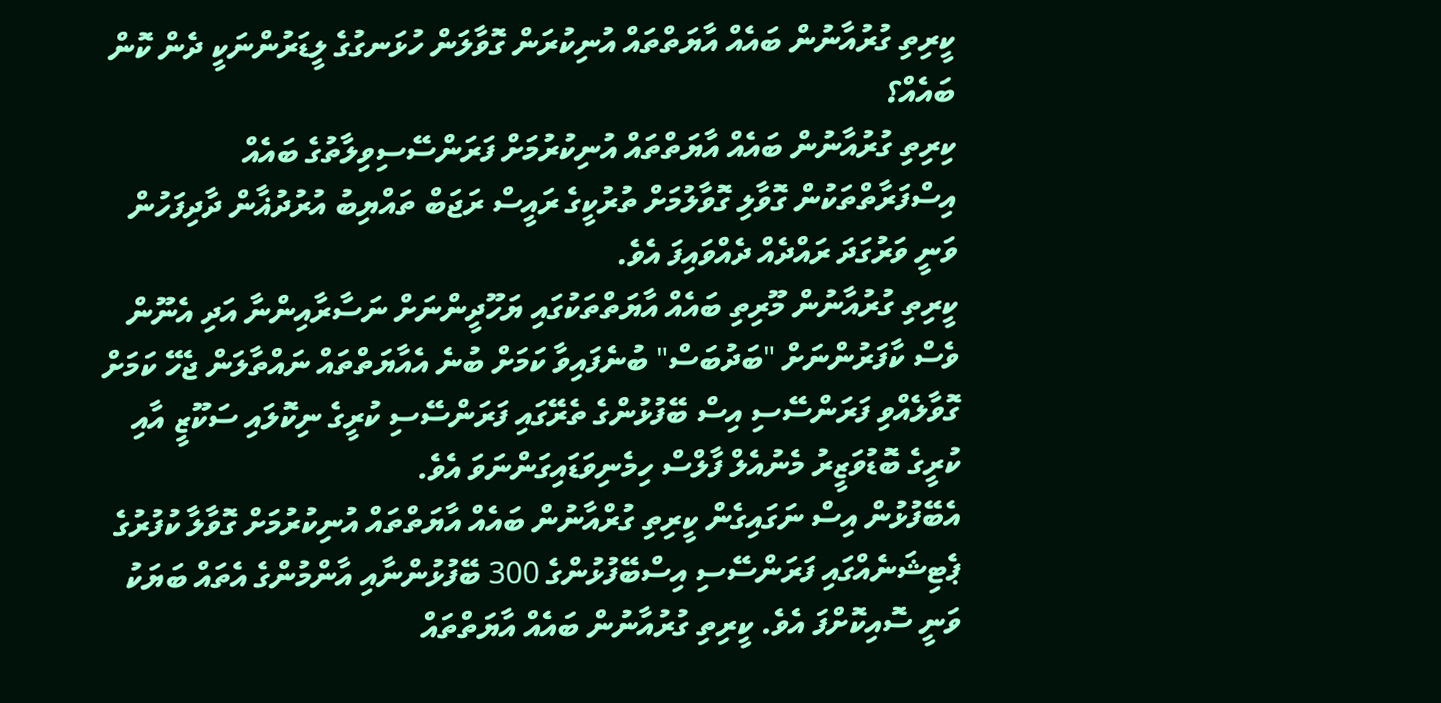ކީރިތި ގުރުއާނުން ބައެއް އާޔަތްތައް އުނިކުރަން ގޮވާލަން ހުޅަނގުގެ ލީޑަރުންނަކީ ދެން ކޮން ބައެއް؟
ކިރިތި ގުރުއާނުން ބައެއް އާޔަތްތައް އުނިކުރުމަށް ފަރަންސޭސިވިލާތުގެ ބައެއް އިސްފަރާތްތަކުން ގޮވާލި ގޮވާލުމަށް ތުރުކީގެ ރައީސް ރަޖަބް ތައްޔިބު އުރުދުޣާން ދާދިފަހުން ވަނީ ވަރުގަދަ ރައްދެއް ދެއްވައިފަ އެވެ.
ކީރިތި ގުރުއާނުން މޫރިތި ބައެއް އާޔަތްތަކުގައި ޔަހޫދީންނަށް ނަސާރާއިންނާ އަދި އެނޫން ވެސް ކާފަރުންނަށް "ބަދުބަސް" ބުނެފައިވާ ކަމަށް ބުނެ އެއާޔަތްތައް ނައްތާލަން ޖެހޭ ކަމަށް ގޮވާލެއްވި ފަރަންސޭސި އިސް ބޭފުޅުންގެ ތެރޭގައި ފަރަންސޭސި ކުރީގެ ނިކޮލައި ސަކޫޒީ އާއި ކުރީގެ ބޮޑުވަޒީރު މެނުއެލް ފާލްސް ހިމެނިވަޑައިގަންނަވަ އެވެ.
އެބޭފުޅުން އިސް ނަގައިގެން ކީރިތި ގުރްއާނުން ބައެއް އާޔަތްތައް އުނިކުރުމަށް ގޮވާލާ ކުފުރުގެ ޕެޓިޝަނެއްގައި ފަރަންސޭސި އިސްބޭފުޅުންގެ 300 ބޭފުޅުންނާއި އާންމުންގެ އެތައް ބަޔަކު ވަނީ ސޮއިކޮށްފަ އެވެ. ކީރިތި ގުރުއާނުން ބައެއް އާޔަތްތައް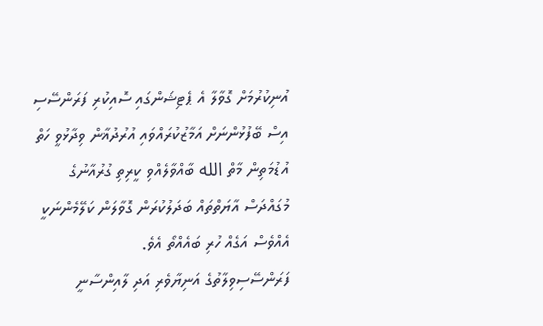އުނިކުރުމަށް ގޮވާލާ އެ ޕެޓިޝަންގައި ސޮއިކުރި ފަރަންސޭސި އިސް ބޭފުޅުންނަށް އަމާޒުކުރައްވައި އުރުދުޣާން ވިދާޅުވީ ހަތް އުޑުމަތިން މާތް الله ބާއްވާލެއްވި ކީރިތި ގުރުއާނުގެ މުގައްދަސް އާޔަތްތައް ބަދަލުކުރަން ގޮވާލަން ކަލޭމެންނަކީ އެއްވެސް އަގެއް ހުރި ބައެއްތޯ އެވެ.
ފަރަންސޭސިވިލާތުގެ އަނިޔާވެރި އަދި ލާއިންސާނީ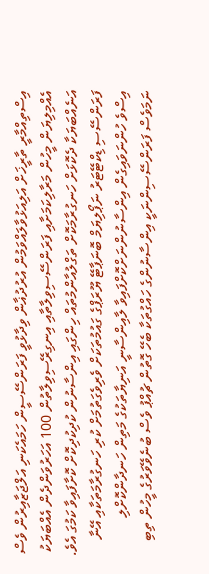އިސްތިއްމާރީ ތާރީޚަށް އަލިއަޅުވާލައްވަމުން އުރުދުޣާން ވިދާޅުވީ ފަރަންސޭސީން ހަމައެކަނި އަލްޖަޒާއިރުން ވެސް އެއްމިލިޔަން މީހުން މަރާލިކަމަށާއި ފަރަންސޭސިވިލާތާއި އިނގިރޭސިވިލާތުން 100 އަހަރުވަންދެން އެއްބަޔަކު އަނެއްބަޔަކާ ދެކޮޅަށް ހަނގުރާމަކޮށް ތަގްލުއާންމުތައް ހިންގައި އިންސާނުން ކުދިކުދިކޮށް ކޮށާފައިވާ ކަމުގަ އެވެ.
ފަރަންސޭސި ޑިކްޓޭޓަރު ނަޕޯލިޔަމް ބޮނަޕާޓޭ ޔޫރަޕްގެ ގައުމުތަކަށް ވެރިވެގަތުމަށް ކުރި ހަނގުރާމަތަކާއި އޭނާ އިސްވެ ހުންނަވައިގެން އިންސާނުންނަށްކޮށްފައިވާ ލާއިންސާނީ އަނިޔާތަކުގެ މަތިން ހަނދާންކޮށްލި ނަމަވެސް ފަރަންސޭސިންނަކީ އިންސާނުންގެ ހައްގުތަކާ ބެހޭ ގޮތުން ޗުއްޕު ވެސް ބުނެވޭވަރުގެ މީހުން ތިބި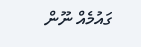ގައުމެއް ނޫން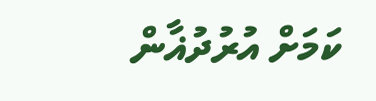ކަމަށް އުރުދުޣާން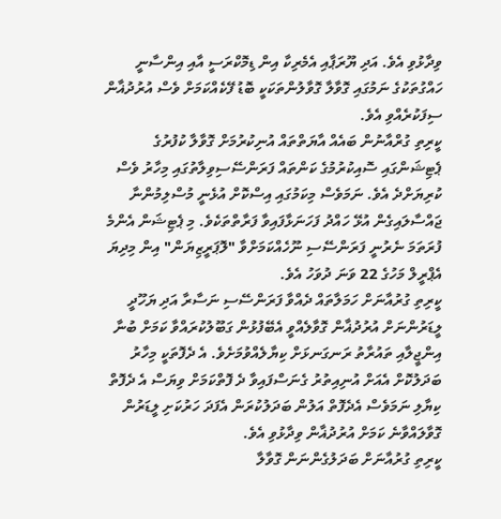ވިދާޅުވި އެވެ. އަދި ޔޫރަޕާއި އެމެރިކާ އިން ޑިމޮކްރަސީ އާއި އިންސާނީ ހައްގުތަކުގެ ނަމުގައި ގޮވާލާ ގޮވާލުންތަކަކީ ބޮޑު ފޭކެއްކަމަށް ވެސް އުރުދުޣާން ސިފަކުރެއްވި އެވެ.
ކީރިތި ގުރްއާނުން ބައެއް އާޔަތްތައް އުނިކުރުމަށް ގޮވާލާ ކުފުރުގެ ޕެޓިޝަންގައި ސޮއިކުރުމުގެ ކަންތައް ފަރަންސޭސިވިލާތުގައި މިހާރު ވެސް ކުރިޔަށްދެ އެވެ. ނަމަވެސް މިކަމުގައި އިސްކޮށް އުޅެނީ މުސްލިމުންނާ ޖައްސާލައިގެން އުޅޭ ހައްދު ފަހަނަޅާފައިވާ ފަރާތްތަކެވެ. މި ޕެޓިޝަން އެންމެ ފުރަތަމަ ނެރުނީ ފަރަންސޭސި ނޫހެއްކަމަށްވާ "ލޮޕަރީޒިޔަން" އިން މިދިޔަ އެޕްރީލް މަހުގެ 22 ވަނަ ދުވަހު އެވެ.
ކީރިތި ގުރުއާނަށް ހަމަލާތައް ދެއްވާ ފަރަންސޭސި ނަސާރާ އަދި ޔަހޫދީ ލީޑަރުންނަށް އުރުދުޣާން ގޮވާލެއްވީ އެބޭފުޅުން ގަބޫލުކުރައްވާ ކަމަށް ބުނާ އިންޖީލާއި ތައުރާތު ރަނގަނޅަށް ކިޔާލެއްވުމަށެވެ. އެ ދެފޮތަކީ މިހާރު ބަދަލުކޮށް އެއަށް އުނިއިތުރު ގެނަސްފައިވާ ދެ ފޮތްކަމަށް ވިޔަސް އެ ދެފޮތް ކިޔާލި ނަމަވެސް އެދެފޮތް އަލުން ބަދަލުކުރަން އެފަދަ ހަރުކަށި ލީޑަރުން ގޮވާލައްވާނެ ކަމަށް އުރުދުޣާން ވިދާޅުވި އެވެ.
ކީރިތި ގުރުއާނަށް ބަދަލުގެންނަން ގޮވާލާ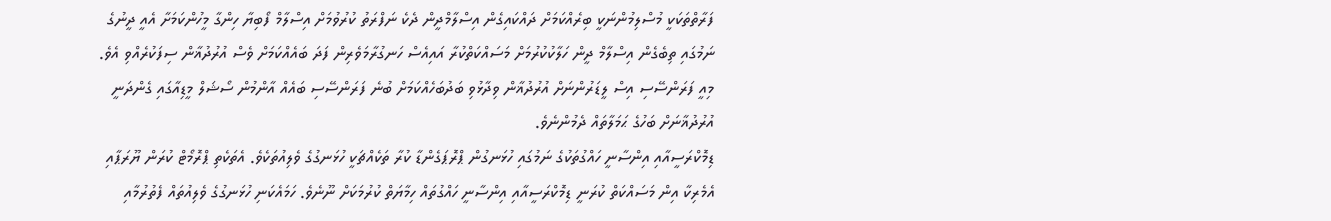ފަރާތްތަކަކީ މުސްލިމުންނަކީ ބިރެއްކަމަށް ދައްކައިގެން އިސްލާމްދީން ދެކެ ނަފްރަތު ކުރުވުމަށް އިސްލާމް ފޯބިޔާ ހިންގާ މީހުންކަމަށާ އެއީ ދީނުގެ ނަމުގައި ތިބެގެން އިސްލާމް ދީން ހަލާކުކުރުމަށް މަސައްކަތްކުރާ އައިއެސް ހަނގުރާމަވެރިން ފަދަ ބައެއްކަމަށް ވެސް އުރުދުޣާން ސިފަކުރެއްވި އެވެ. މިއީ ފަރަންސޭސި އިސް ލީޑަރުންނަށް އުރުދުޣާން ވިދާޅުވި ބަދުބަހެއްކަމަށް ބުނެ ފަރަންސޭސި ބައެއް އާންމުން ސޯޝަލް މީޑިއާގައި ގެންދަނީ އުރުދުޣާނަށް ބަހުގެ ޙަމަލާތައް ދެމުންނެވެ.
ޑިމޮކްރަސީއާއި އިންސާނީ ހައްގުތަކުގެ ނަމުގައި ހުޅަނގުން ޕްރޮޕަގެންޑާ ކުރާ ތަކެއްޗަކީ ހުޅަނގުގެ ވެލިއުތަކެވެ. އެތަކެތި ޕްރޮމޯޓް ކުރަން ޔޫރަޕާއި އެމެރިކާ އިން މަސައްކަތް ކުރަނީ ޑިމޮކްރަސީއާއި އިންސާނީ ހައްގުތައް ހިމާޔަތް ކުރުމަކަށް ނޫނެވެ. ހަމައެކަނި ހުޅަނގުގެ ވެލިއުތައް ފެތުރުމާއި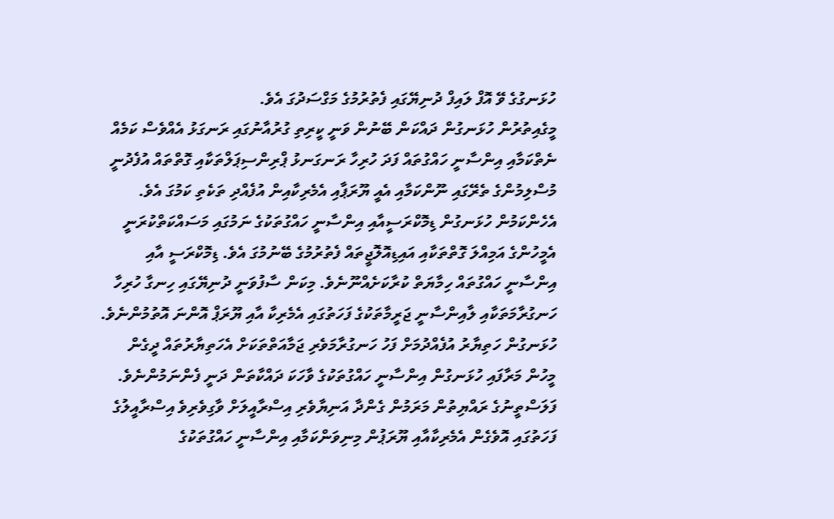ހުޅަނގުގެ ވޭ އޮފް ލައިފް ދުނިޔޭގައި ފެތުރުމުގެ މަގްސަދުގަ އެވެ.
މީގެއިތުރުން ހުޅަނގުން ދައްކަން ބޭނުން ވަނީ ކީރިތި ގުރުއާނުގައި ރަނގަޅު އެއްވެސް ކަމެއް ނެތްކަމާއި އިންސާނީ ހައްގުތައް ފަދަ ހުރިހާ ރަނގަނޅު ޕްރިންސިޕަލްތަކާއި ގޮތްތައް އުފެދުނީ މުސްލިމުންގެ ތެރޭގައި ނޫންކަމާއި އެއީ ޔޫރަޕާއި އެމެރިކާއިން އުފެއްދި ތަކެތި ކަމުގަ އެވެ. އެހެންކަމުން ހުޅަނގުން ޑިމޮކްރަސީއާއި އިންސާނީ ހައްގުތަކުގެ ނަމުގައި މަސައްކަތްކުރަނީ އެމީހުންގެ އަމިއްލަ ގޮތްތަކާއި އައިޑިއޮލޮޖީތައް ފެތުރުމުގެ ބޭނުމުގަ އެވެ. ޑިމޮކްރަސީ އާއި އިންސާނީ ހައްގުތައް ހިމާޔަތް ކުރާކަށެއްނޫނެވެ. މިކަން ސާފުވަނީ ދުނިޔޭގައި ހިނގާ ހުރިހާ ހަނގުރާމަތަކާއި ލާއިންސާނީ ޖަރީމާތަކުގެ ފަހަތުގައި އެމެރިކާ އާއި ޔޫރަޕް އޮންނަ އޮތުމުންނެވެ.
ހުޅަނގުން ހަތިޔާރު އުފެއްދުމަށް ފަހު ހަނގުރާމަވެރި ޖަމާއަތްތަކަށް އެހަތިޔާރުތައް ދީގެން މީހުން މަރާފައި ހުޅަނގުން އިންސާނީ ހައްގުތަކުގެ ވާހަކަ ދައްކާތަން ދަނީ ފެންނަމުންނެވެ. ފަލަސްތީނުގެ ރައްޔިތުން މަރަމުން ގެންދާ އަނިޔާވެރި އިސްރާއީލަށް ވާގިވެރިވެ އިސްރާއީލުގެ ފަހަތުގައި އޮވެގެން އެމެރިކާއާއި ޔޫރަޕުން މިނިވަންކަމާއި އިންސާނީ ހައްގުތަކުގެ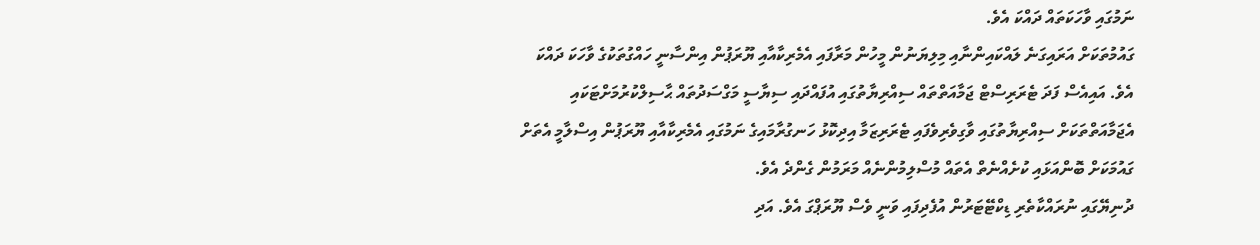ނަމުގައި ވާހަކަތައް ދައްކަ އެވެ.
ގައުމުތަކަށް އަރައިގަނެ ލައްކައިންނާއި މިލިޔަނުން މީހުން މަރާފައި އެމެރިކާއާއި ޔޫރަޕުން އިންސާނީ ހައްގުތަކުގެ ވާހަކަ ދައްކަ އެވެ. އައިއެސް ފަދަ ޓެރަރިސްޓް ޖަމާއަތްތައް ސިއްރިޔާތުގައި އުފައްދައި ސިޔާސީ މަގްސަދުތައް ޙާސިލްކުރުމަށްޓަކައި އެޖަމާއަތްތަކަށް ސިއްރިޔާތުގައި ވާގިވެރިވެފައި ޓެރަރިޒަމާ އިދިކޮޅު ހަނގުރާމައިގެ ނަމުގައި އެމެރިކާއާއި ޔޫރަޕުން އިސްލާމީ އެތަށް ގައުމަކަށް ބޮންއަޅައި ކުށެއްނެތް އެތައް މުސްލިމުންނެއް މަރަމުން ގެންދެ އެވެ.
ދުނިޔޭގައި ނުރައްކާތެރި ޑިކްޓޭޓަރުން އުފެދިފައި ވަނީ ވެސް ޔޫރަޕްގަ އެވެ. އަދި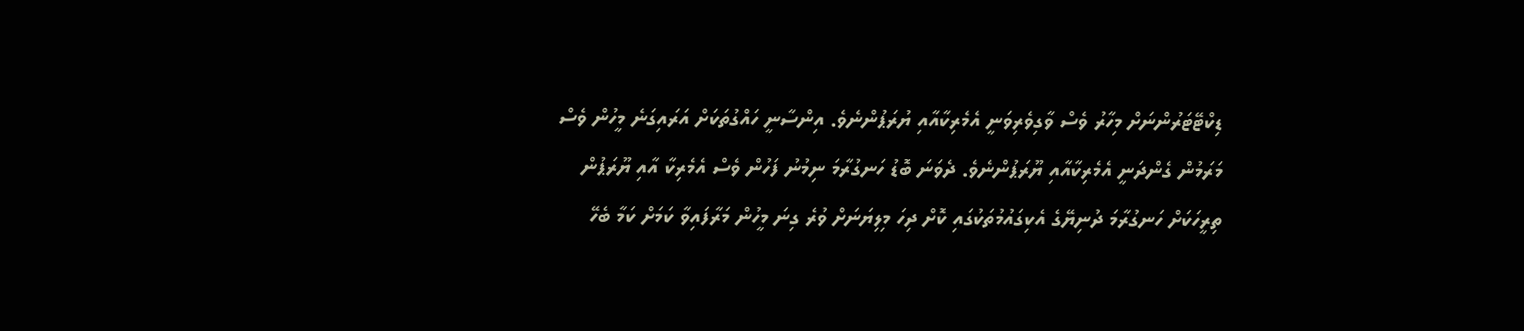ޑިކްޓޭޓަރުންނަށް މިހާރު ވެސް ވާގިވެރިވަނީ އެމެރިކާއާއި ޔުރަޕުންނެވެ. އިންސާނީ ހައްގުތަކަށް އަރައިގަނެ މީހުން ވެސް މަރަމުން ގެންދަނީ އެމެރިކާއާއި ޔޫރަޕުންނެވެ. ދެވަނަ ބޮޑު ހަނގުރާމަ ނިމުނު ފަހުން ވެސް އެމެރިކާ އާއި ޔޫރަޕުން ތިރީހަކަށް ހަނގުރާމަ ދުނިޔޭގެ އެކިގައުމުތަކުގައި ކޮށް ދިހަ މިލިޔަނަށް ވުރެ ގިނަ މީހުން މަރާފައިވާ ކަމަށް ކަމާ ބެހޭ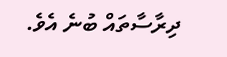ދިރާސާތައް ބުނެ އެވެ.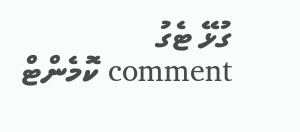ގުޅޭ ޓެގު
comment ކޮމެންޓް